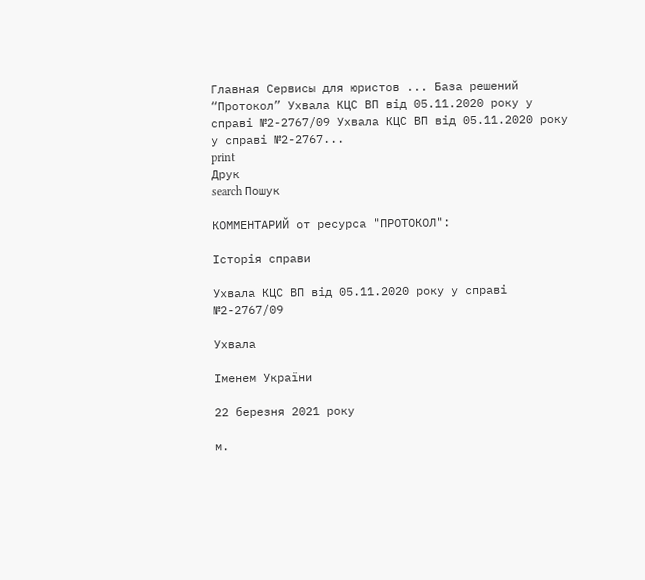Главная Сервисы для юристов ... База решений “Протокол” Ухвала КЦС ВП від 05.11.2020 року у справі №2-2767/09 Ухвала КЦС ВП від 05.11.2020 року у справі №2-2767...
print
Друк
search Пошук

КОММЕНТАРИЙ от ресурса "ПРОТОКОЛ":

Історія справи

Ухвала КЦС ВП від 05.11.2020 року у справі №2-2767/09

Ухвала

Іменем України

22 березня 2021 року

м.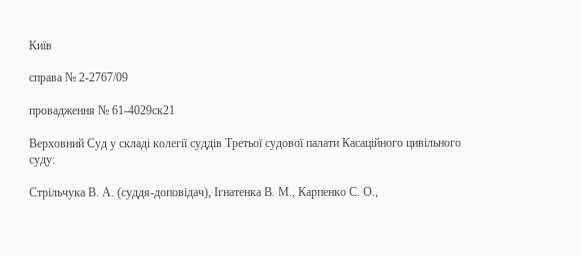Київ

справа № 2-2767/09

провадження № 61-4029ск21

Верховний Суд у складі колегії суддів Третьої судової палати Касаційного цивільного суду:

Стрільчука В. А. (суддя-доповідач), Ігнатенка В. М., Карпенко С. О.,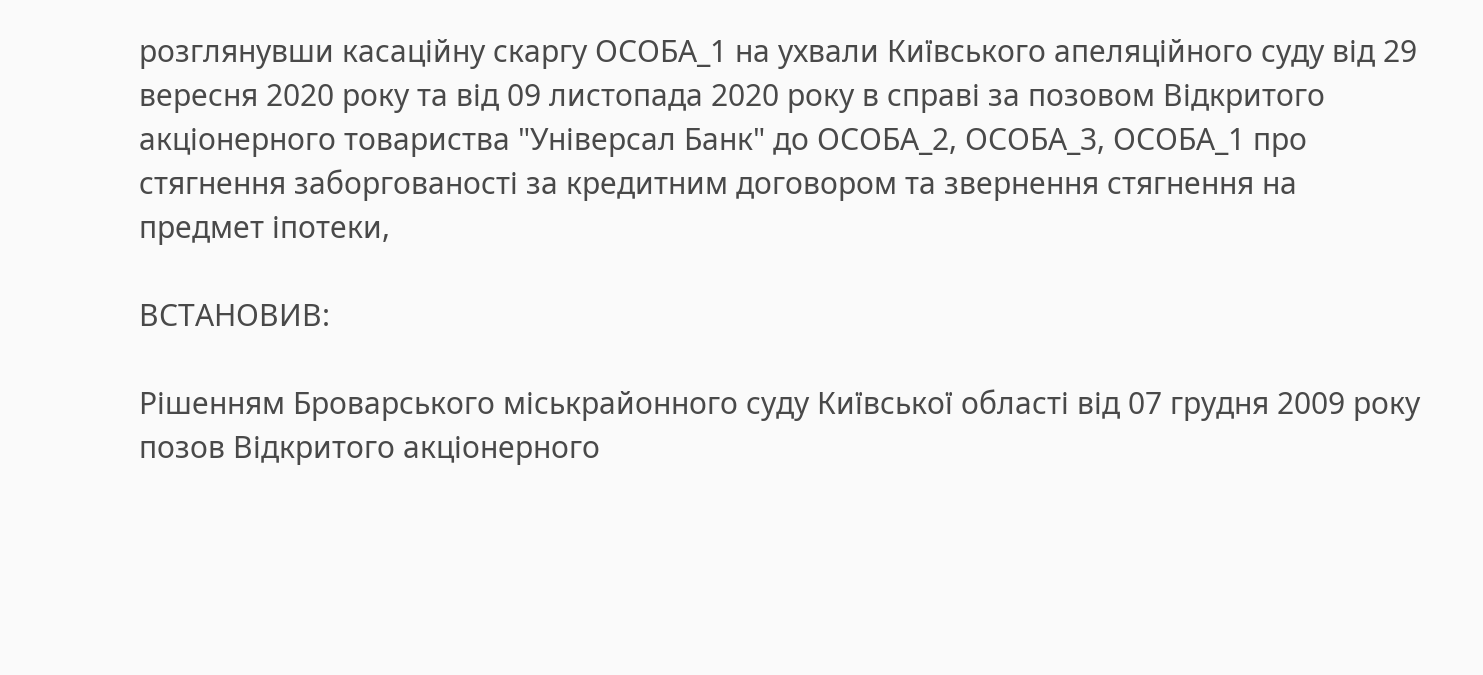розглянувши касаційну скаргу ОСОБА_1 на ухвали Київського апеляційного суду від 29 вересня 2020 року та від 09 листопада 2020 року в справі за позовом Відкритого акціонерного товариства "Універсал Банк" до ОСОБА_2, ОСОБА_3, ОСОБА_1 про стягнення заборгованості за кредитним договором та звернення стягнення на предмет іпотеки,

ВСТАНОВИВ:

Рішенням Броварського міськрайонного суду Київської області від 07 грудня 2009 року позов Відкритого акціонерного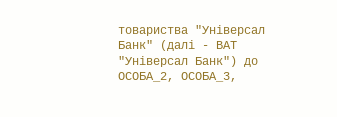товариства "Універсал Банк" (далі - ВАТ "Універсал Банк") до ОСОБА_2, ОСОБА_3,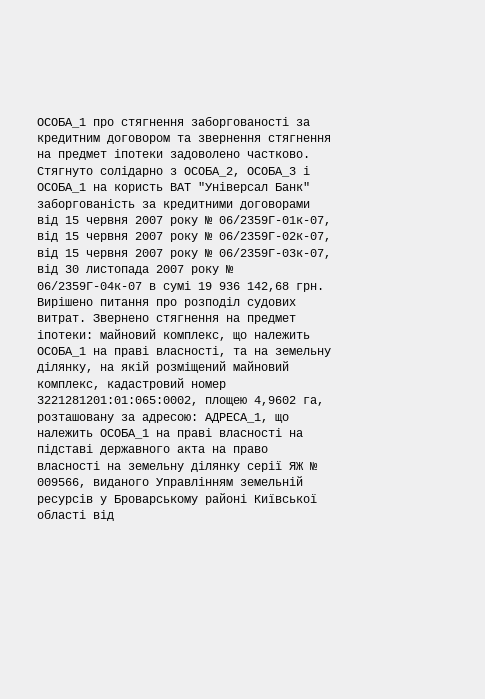ОСОБА_1 про стягнення заборгованості за кредитним договором та звернення стягнення на предмет іпотеки задоволено частково. Стягнуто солідарно з ОСОБА_2, ОСОБА_3 і ОСОБА_1 на користь ВАТ "Універсал Банк" заборгованість за кредитними договорами від 15 червня 2007 року № 06/2359Г-01к-07, від 15 червня 2007 року № 06/2359Г-02к-07, від 15 червня 2007 року № 06/2359Г-03к-07, від 30 листопада 2007 року № 06/2359Г-04к-07 в сумі 19 936 142,68 грн. Вирішено питання про розподіл судових витрат. Звернено стягнення на предмет іпотеки: майновий комплекс, що належить ОСОБА_1 на праві власності, та на земельну ділянку, на якій розміщений майновий комплекс, кадастровий номер 3221281201:01:065:0002, площею 4,9602 га, розташовану за адресою: АДРЕСА_1, що належить ОСОБА_1 на праві власності на підставі державного акта на право власності на земельну ділянку серії ЯЖ № 009566, виданого Управлінням земельній ресурсів у Броварському районі Київської області від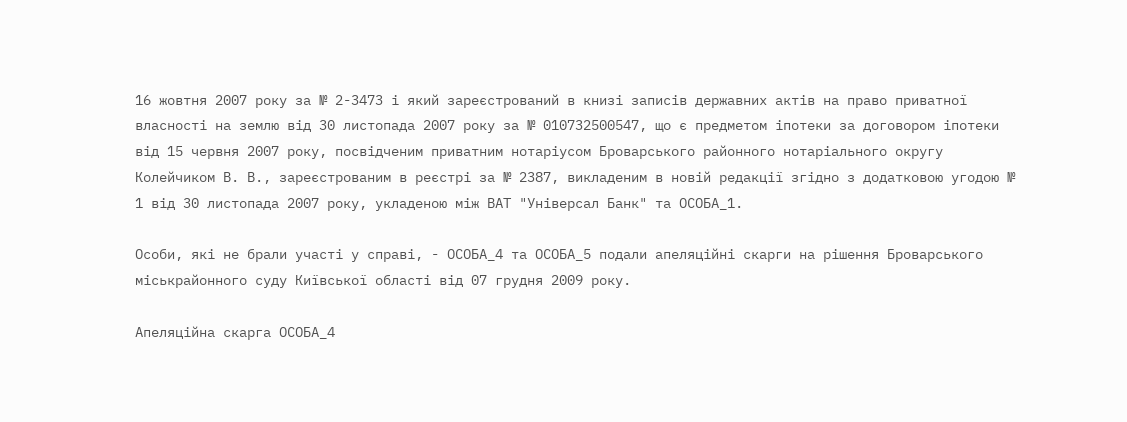16 жовтня 2007 року за № 2-3473 і який зареєстрований в книзі записів державних актів на право приватної власності на землю від 30 листопада 2007 року за № 010732500547, що є предметом іпотеки за договором іпотеки від 15 червня 2007 року, посвідченим приватним нотаріусом Броварського районного нотаріального округу Колейчиком В. В., зареєстрованим в реєстрі за № 2387, викладеним в новій редакції згідно з додатковою угодою № 1 від 30 листопада 2007 року, укладеною між ВАТ "Універсал Банк" та ОСОБА_1.

Особи, які не брали участі у справі, - ОСОБА_4 та ОСОБА_5 подали апеляційні скарги на рішення Броварського міськрайонного суду Київської області від 07 грудня 2009 року.

Апеляційна скарга ОСОБА_4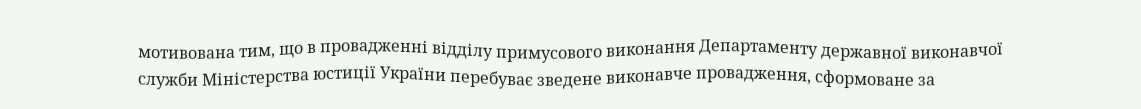мотивована тим, що в провадженні відділу примусового виконання Департаменту державної виконавчої служби Міністерства юстиції України перебуває зведене виконавче провадження, сформоване за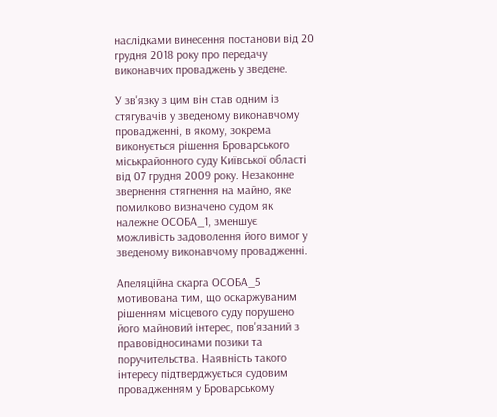наслідками винесення постанови від 20 грудня 2018 року про передачу виконавчих проваджень у зведене.

У зв'язку з цим він став одним із стягувачів у зведеному виконавчому провадженні, в якому, зокрема виконується рішення Броварського міськрайонного суду Київської області від 07 грудня 2009 року. Незаконне звернення стягнення на майно, яке помилково визначено судом як належне ОСОБА_1, зменшує можливість задоволення його вимог у зведеному виконавчому провадженні.

Апеляційна скарга ОСОБА_5 мотивована тим, що оскаржуваним рішенням місцевого суду порушено його майновий інтерес, пов'язаний з правовідносинами позики та поручительства. Наявність такого інтересу підтверджується судовим провадженням у Броварському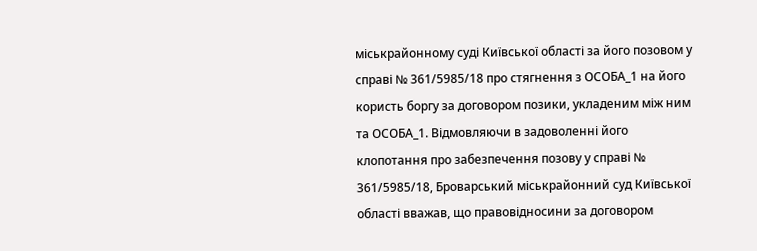міськрайонному суді Київської області за його позовом у справі № 361/5985/18 про стягнення з ОСОБА_1 на його користь боргу за договором позики, укладеним між ним та ОСОБА_1. Відмовляючи в задоволенні його клопотання про забезпечення позову у справі № 361/5985/18, Броварський міськрайонний суд Київської області вважав, що правовідносини за договором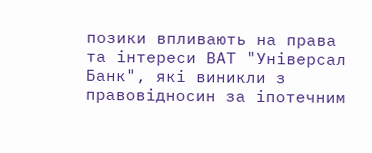позики впливають на права та інтереси ВАТ "Універсал Банк", які виникли з правовідносин за іпотечним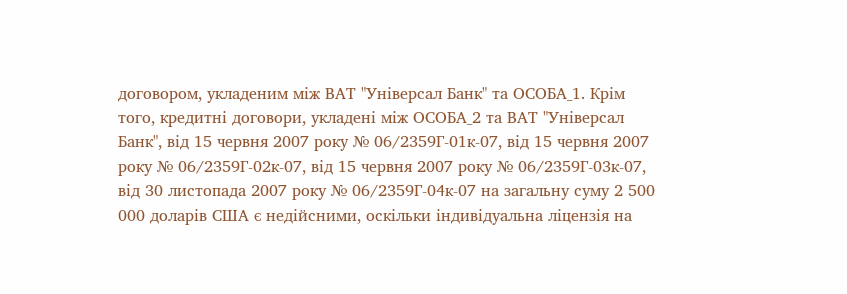договором, укладеним між ВАТ "Універсал Банк" та ОСОБА_1. Крім того, кредитні договори, укладені між ОСОБА_2 та ВАТ "Універсал Банк", від 15 червня 2007 року № 06/2359Г-01к-07, від 15 червня 2007 року № 06/2359Г-02к-07, від 15 червня 2007 року № 06/2359Г-03к-07, від 30 листопада 2007 року № 06/2359Г-04к-07 на загальну суму 2 500 000 доларів США є недійсними, оскільки індивідуальна ліцензія на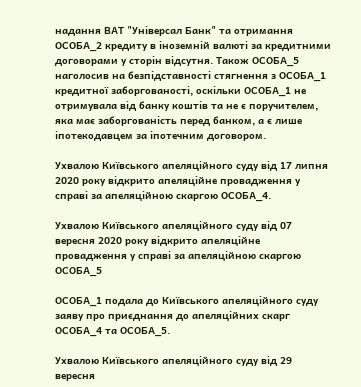надання ВАТ "Універсал Банк" та отримання ОСОБА_2 кредиту в іноземній валюті за кредитними договорами у сторін відсутня. Також ОСОБА_5 наголосив на безпідставності стягнення з ОСОБА_1 кредитної заборгованості, оскільки ОСОБА_1 не отримувала від банку коштів та не є поручителем, яка має заборгованість перед банком, а є лише іпотекодавцем за іпотечним договором.

Ухвалою Київського апеляційного суду від 17 липня 2020 року відкрито апеляційне провадження у справі за апеляційною скаргою ОСОБА_4.

Ухвалою Київського апеляційного суду від 07 вересня 2020 року відкрито апеляційне провадження у справі за апеляційною скаргою ОСОБА_5

ОСОБА_1 подала до Київського апеляційного суду заяву про приєднання до апеляційних скарг ОСОБА_4 та ОСОБА_5.

Ухвалою Київського апеляційного суду від 29 вересня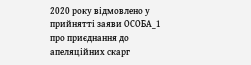2020 року відмовлено у прийнятті заяви ОСОБА_1 про приєднання до апеляційних скарг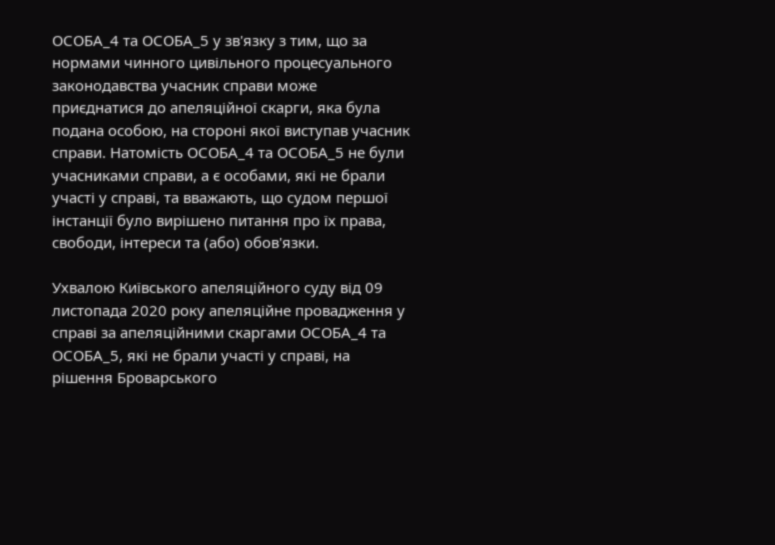ОСОБА_4 та ОСОБА_5 у зв'язку з тим, що за нормами чинного цивільного процесуального законодавства учасник справи може приєднатися до апеляційної скарги, яка була подана особою, на стороні якої виступав учасник справи. Натомість ОСОБА_4 та ОСОБА_5 не були учасниками справи, а є особами, які не брали участі у справі, та вважають, що судом першої інстанції було вирішено питання про їх права, свободи, інтереси та (або) обов'язки.

Ухвалою Київського апеляційного суду від 09 листопада 2020 року апеляційне провадження у справі за апеляційними скаргами ОСОБА_4 та ОСОБА_5, які не брали участі у справі, на рішення Броварського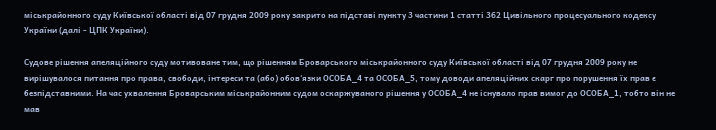міськрайонного суду Київської області від 07 грудня 2009 року закрито на підставі пункту 3 частини 1 статті 362 Цивільного процесуального кодексу України (далі - ЦПК України).

Судове рішення апеляційного суду мотивоване тим, що рішенням Броварського міськрайонного суду Київської області від 07 грудня 2009 року не вирішувалося питання про права, свободи, інтереси та (або) обов'язки ОСОБА_4 та ОСОБА_5, тому доводи апеляційних скарг про порушення їх прав є безпідставними. На час ухвалення Броварським міськрайонним судом оскаржуваного рішення у ОСОБА_4 не існувало прав вимог до ОСОБА_1, тобто він не мав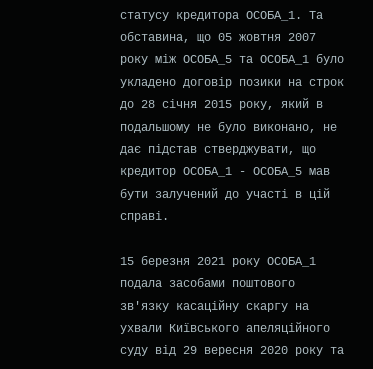статусу кредитора ОСОБА_1. Та обставина, що 05 жовтня 2007 року між ОСОБА_5 та ОСОБА_1 було укладено договір позики на строк до 28 січня 2015 року, який в подальшому не було виконано, не дає підстав стверджувати, що кредитор ОСОБА_1 - ОСОБА_5 мав бути залучений до участі в цій справі.

15 березня 2021 року ОСОБА_1 подала засобами поштового зв'язку касаційну скаргу на ухвали Київського апеляційного суду від 29 вересня 2020 року та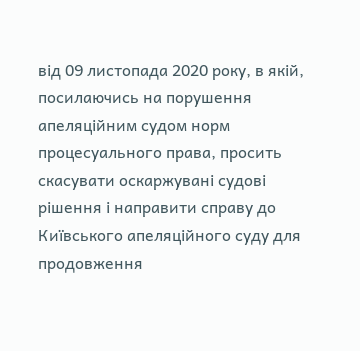від 09 листопада 2020 року, в якій, посилаючись на порушення апеляційним судом норм процесуального права, просить скасувати оскаржувані судові рішення і направити справу до Київського апеляційного суду для продовження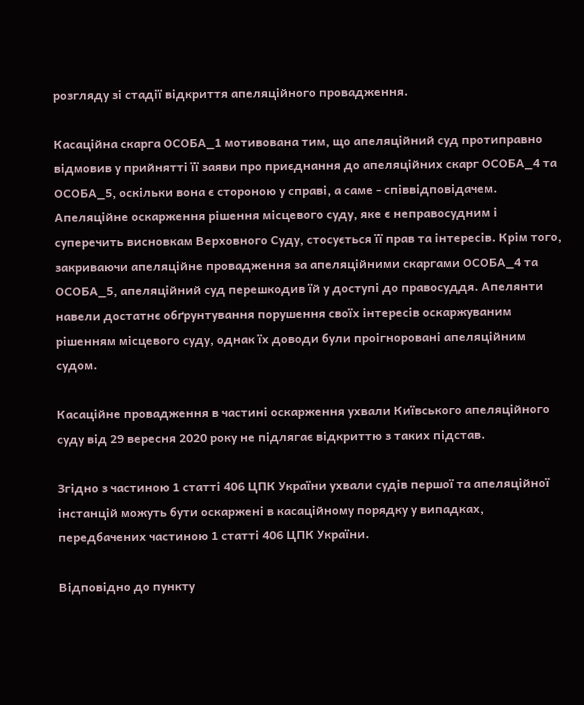розгляду зі стадії відкриття апеляційного провадження.

Касаційна скарга ОСОБА_1 мотивована тим, що апеляційний суд протиправно відмовив у прийнятті її заяви про приєднання до апеляційних скарг ОСОБА_4 та ОСОБА_5, оскільки вона є стороною у справі, а саме - співвідповідачем. Апеляційне оскарження рішення місцевого суду, яке є неправосудним і суперечить висновкам Верховного Суду, стосується її прав та інтересів. Крім того, закриваючи апеляційне провадження за апеляційними скаргами ОСОБА_4 та ОСОБА_5, апеляційний суд перешкодив їй у доступі до правосуддя. Апелянти навели достатнє обґрунтування порушення своїх інтересів оскаржуваним рішенням місцевого суду, однак їх доводи були проігноровані апеляційним судом.

Касаційне провадження в частині оскарження ухвали Київського апеляційного суду від 29 вересня 2020 року не підлягає відкриттю з таких підстав.

Згідно з частиною 1 статті 406 ЦПК України ухвали судів першої та апеляційної інстанцій можуть бути оскаржені в касаційному порядку у випадках, передбачених частиною 1 статті 406 ЦПК України.

Відповідно до пункту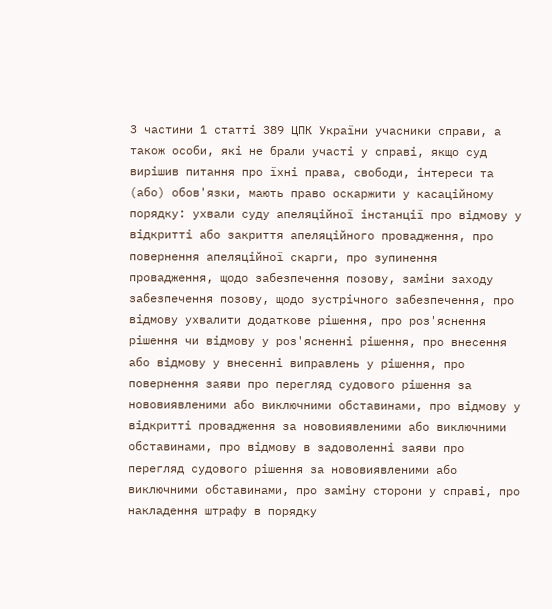3 частини 1 статті 389 ЦПК України учасники справи, а також особи, які не брали участі у справі, якщо суд вирішив питання про їхні права, свободи, інтереси та (або) обов'язки, мають право оскаржити у касаційному порядку: ухвали суду апеляційної інстанції про відмову у відкритті або закриття апеляційного провадження, про повернення апеляційної скарги, про зупинення провадження, щодо забезпечення позову, заміни заходу забезпечення позову, щодо зустрічного забезпечення, про відмову ухвалити додаткове рішення, про роз'яснення рішення чи відмову у роз'ясненні рішення, про внесення або відмову у внесенні виправлень у рішення, про повернення заяви про перегляд судового рішення за нововиявленими або виключними обставинами, про відмову у відкритті провадження за нововиявленими або виключними обставинами, про відмову в задоволенні заяви про перегляд судового рішення за нововиявленими або виключними обставинами, про заміну сторони у справі, про накладення штрафу в порядку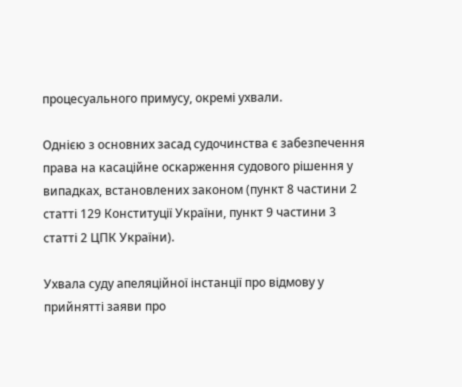процесуального примусу, окремі ухвали.

Однією з основних засад судочинства є забезпечення права на касаційне оскарження судового рішення у випадках, встановлених законом (пункт 8 частини 2 статті 129 Конституції України, пункт 9 частини 3 статті 2 ЦПК України).

Ухвала суду апеляційної інстанції про відмову у прийнятті заяви про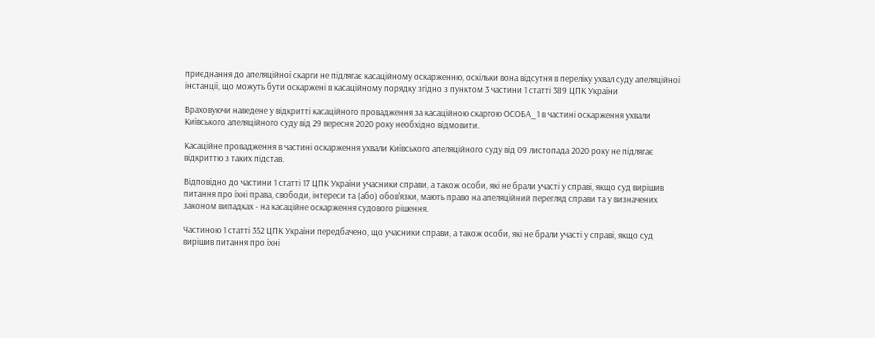приєднання до апеляційної скарги не підлягає касаційному оскарженню, оскільки вона відсутня в переліку ухвал суду апеляційної інстанції, що можуть бути оскаржені в касаційному порядку згідно з пунктом 3 частини 1 статті 389 ЦПК України

Враховуючи наведене у відкритті касаційного провадження за касаційною скаргою ОСОБА_1 в частині оскарження ухвали Київського апеляційного суду від 29 вересня 2020 року необхідно відмовити.

Касаційне провадження в частині оскарження ухвали Київського апеляційного суду від 09 листопада 2020 року не підлягає відкриттю з таких підстав.

Відповідно до частини 1 статті 17 ЦПК України учасники справи, а також особи, які не брали участі у справі, якщо суд вирішив питання про їхні права, свободи, інтереси та (або) обов'язки, мають право на апеляційний перегляд справи та у визначених законом випадках - на касаційне оскарження судового рішення.

Частиною 1 статті 352 ЦПК України передбачено, що учасники справи, а також особи, які не брали участі у справі, якщо суд вирішив питання про їхні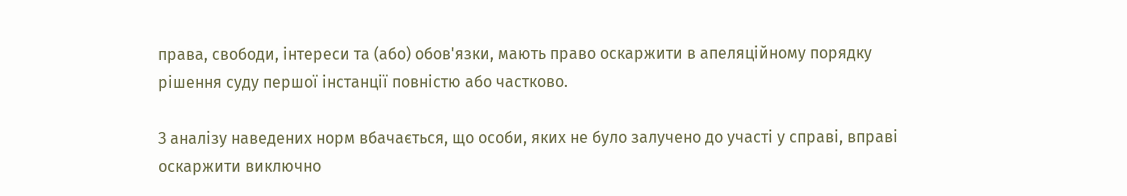права, свободи, інтереси та (або) обов'язки, мають право оскаржити в апеляційному порядку рішення суду першої інстанції повністю або частково.

З аналізу наведених норм вбачається, що особи, яких не було залучено до участі у справі, вправі оскаржити виключно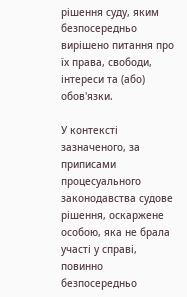рішення суду, яким безпосередньо вирішено питання про їх права, свободи, інтереси та (або) обов'язки.

У контексті зазначеного, за приписами процесуального законодавства судове рішення, оскаржене особою, яка не брала участі у справі, повинно безпосередньо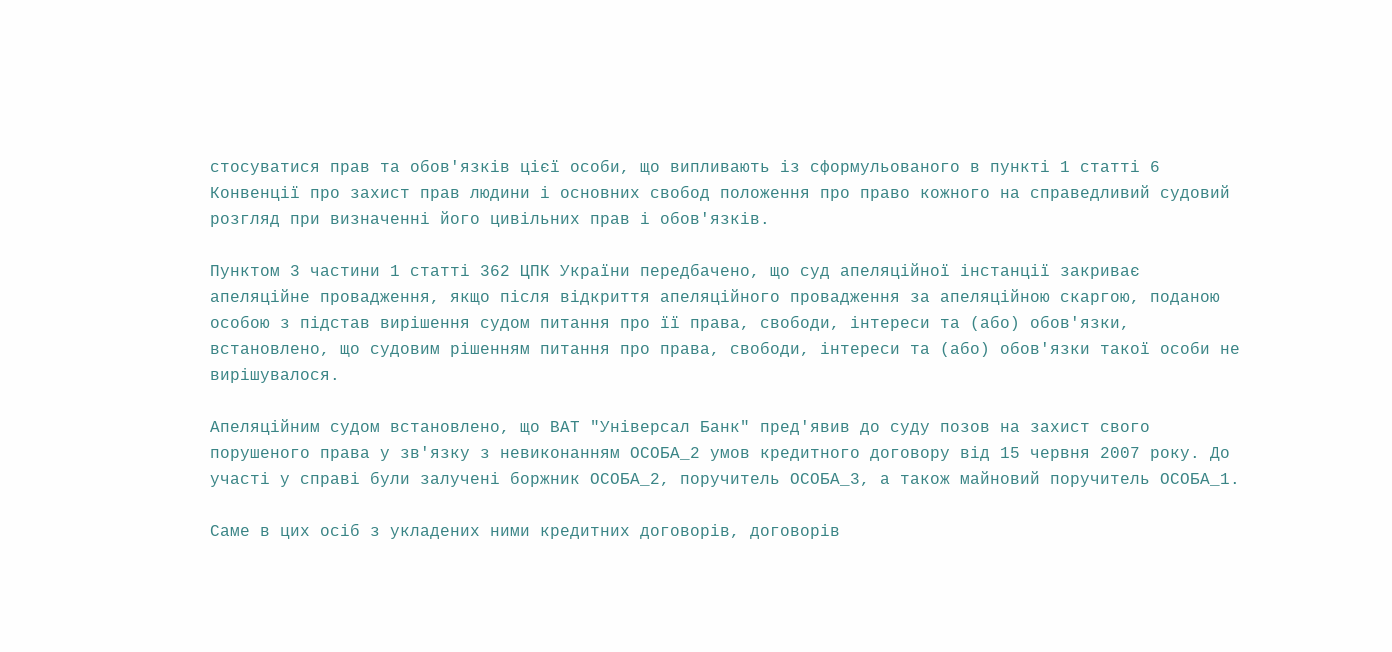стосуватися прав та обов'язків цієї особи, що випливають із сформульованого в пункті 1 статті 6 Конвенції про захист прав людини і основних свобод положення про право кожного на справедливий судовий розгляд при визначенні його цивільних прав і обов'язків.

Пунктом 3 частини 1 статті 362 ЦПК України передбачено, що суд апеляційної інстанції закриває апеляційне провадження, якщо після відкриття апеляційного провадження за апеляційною скаргою, поданою особою з підстав вирішення судом питання про її права, свободи, інтереси та (або) обов'язки, встановлено, що судовим рішенням питання про права, свободи, інтереси та (або) обов'язки такої особи не вирішувалося.

Апеляційним судом встановлено, що ВАТ "Універсал Банк" пред'явив до суду позов на захист свого порушеного права у зв'язку з невиконанням ОСОБА_2 умов кредитного договору від 15 червня 2007 року. До участі у справі були залучені боржник ОСОБА_2, поручитель ОСОБА_3, а також майновий поручитель ОСОБА_1.

Саме в цих осіб з укладених ними кредитних договорів, договорів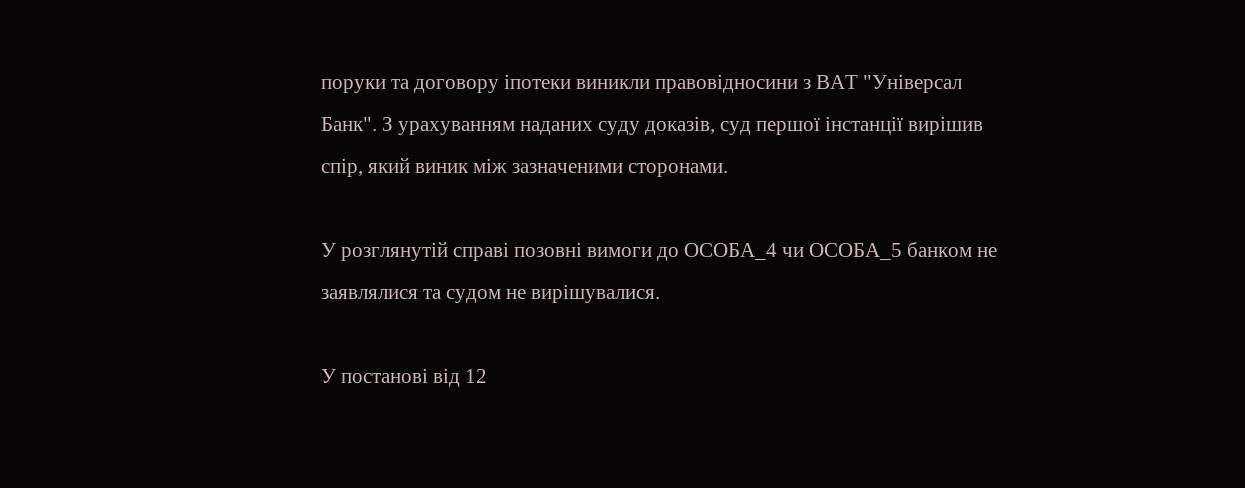поруки та договору іпотеки виникли правовідносини з ВАТ "Універсал Банк". З урахуванням наданих суду доказів, суд першої інстанції вирішив спір, який виник між зазначеними сторонами.

У розглянутій справі позовні вимоги до ОСОБА_4 чи ОСОБА_5 банком не заявлялися та судом не вирішувалися.

У постанові від 12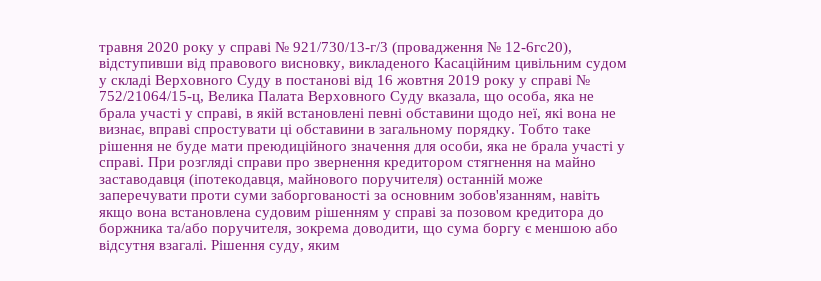травня 2020 року у справі № 921/730/13-г/3 (провадження № 12-6гс20), відступивши від правового висновку, викладеного Касаційним цивільним судом у складі Верховного Суду в постанові від 16 жовтня 2019 року у справі № 752/21064/15-ц, Велика Палата Верховного Суду вказала, що особа, яка не брала участі у справі, в якій встановлені певні обставини щодо неї, які вона не визнає, вправі спростувати ці обставини в загальному порядку. Тобто таке рішення не буде мати преюдиційного значення для особи, яка не брала участі у справі. При розгляді справи про звернення кредитором стягнення на майно заставодавця (іпотекодавця, майнового поручителя) останній може заперечувати проти суми заборгованості за основним зобов'язанням, навіть якщо вона встановлена судовим рішенням у справі за позовом кредитора до боржника та/або поручителя, зокрема доводити, що сума боргу є меншою або відсутня взагалі. Рішення суду, яким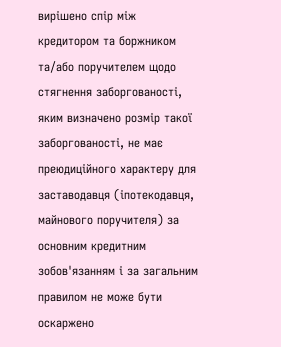вирішено спір між кредитором та боржником та/або поручителем щодо стягнення заборгованості, яким визначено розмір такої заборгованості, не має преюдиційного характеру для заставодавця (іпотекодавця, майнового поручителя) за основним кредитним зобов'язанням і за загальним правилом не може бути оскаржено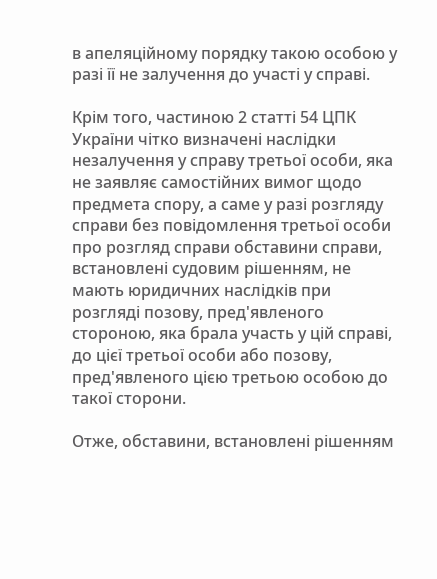в апеляційному порядку такою особою у разі її не залучення до участі у справі.

Крім того, частиною 2 статті 54 ЦПК України чітко визначені наслідки незалучення у справу третьої особи, яка не заявляє самостійних вимог щодо предмета спору, а саме у разі розгляду справи без повідомлення третьої особи про розгляд справи обставини справи, встановлені судовим рішенням, не мають юридичних наслідків при розгляді позову, пред'явленого стороною, яка брала участь у цій справі, до цієї третьої особи або позову, пред'явленого цією третьою особою до такої сторони.

Отже, обставини, встановлені рішенням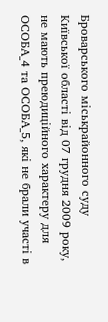Броварського міськрайонного суду Київської області від 07 грудня 2009 року, не мають преюдиційного характеру для ОСОБА_4 та ОСОБА_5, які не брали участі в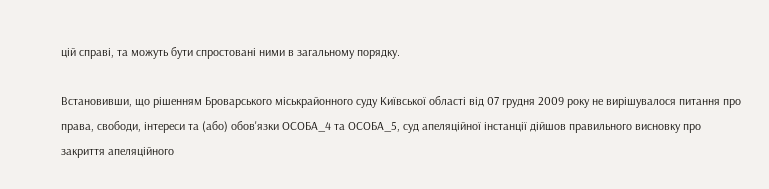цій справі, та можуть бути спростовані ними в загальному порядку.

Встановивши, що рішенням Броварського міськрайонного суду Київської області від 07 грудня 2009 року не вирішувалося питання про права, свободи, інтереси та (або) обов'язки ОСОБА_4 та ОСОБА_5, суд апеляційної інстанції дійшов правильного висновку про закриття апеляційного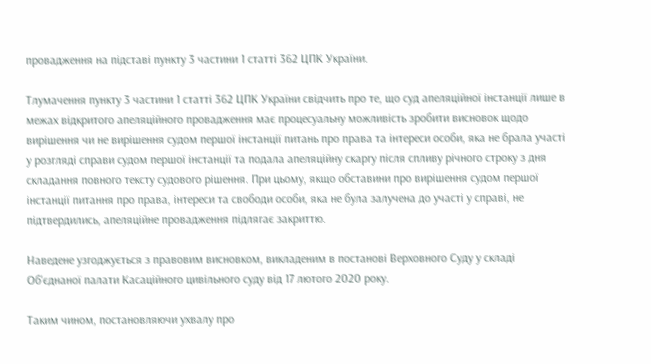провадження на підставі пункту 3 частини 1 статті 362 ЦПК України.

Тлумачення пункту 3 частини 1 статті 362 ЦПК України свідчить про те, що суд апеляційної інстанції лише в межах відкритого апеляційного провадження має процесуальну можливість зробити висновок щодо вирішення чи не вирішення судом першої інстанції питань про права та інтереси особи, яка не брала участі у розгляді справи судом першої інстанції та подала апеляційну скаргу після спливу річного строку з дня складання повного тексту судового рішення. При цьому, якщо обставини про вирішення судом першої інстанції питання про права, інтереси та свободи особи, яка не була залучена до участі у справі, не підтвердились, апеляційне провадження підлягає закриттю.

Наведене узгоджується з правовим висновком, викладеним в постанові Верховного Суду у складі Об'єднаної палати Касаційного цивільного суду від 17 лютого 2020 року.

Таким чином, постановляючи ухвалу про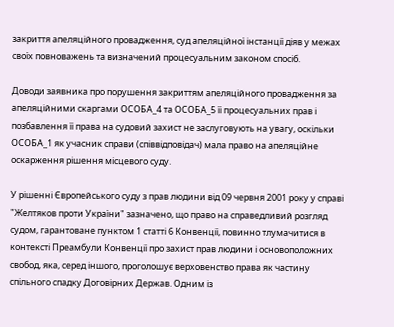закриття апеляційного провадження, суд апеляційної інстанції діяв у межах своїх повноважень та визначений процесуальним законом спосіб.

Доводи заявника про порушення закриттям апеляційного провадження за апеляційними скаргами ОСОБА_4 та ОСОБА_5 її процесуальних прав і позбавлення її права на судовий захист не заслуговують на увагу, оскільки ОСОБА_1 як учасник справи (співвідповідач) мала право на апеляційне оскарження рішення місцевого суду.

У рішенні Європейського суду з прав людини від 09 червня 2001 року у справі "Желтяков проти України" зазначено, що право на справедливий розгляд судом, гарантоване пунктом 1 статті 6 Конвенції, повинно тлумачитися в контексті Преамбули Конвенції про захист прав людини і основоположних свобод, яка, серед іншого, проголошує верховенство права як частину спільного спадку Договірних Держав. Одним із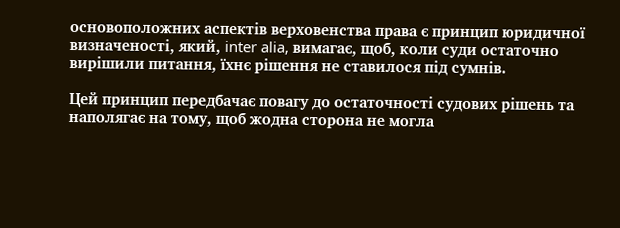основоположних аспектів верховенства права є принцип юридичної визначеності, який, inter alia, вимагає, щоб, коли суди остаточно вирішили питання, їхнє рішення не ставилося під сумнів.

Цей принцип передбачає повагу до остаточності судових рішень та наполягає на тому, щоб жодна сторона не могла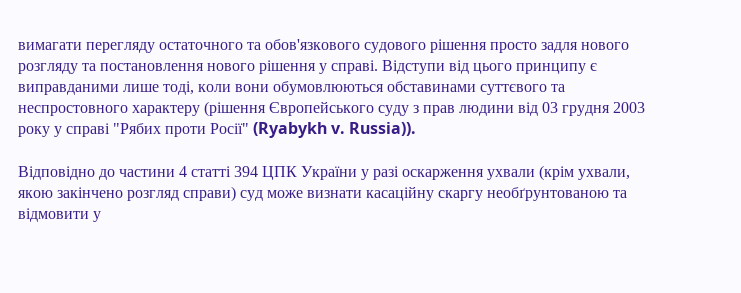вимагати перегляду остаточного та обов'язкового судового рішення просто задля нового розгляду та постановлення нового рішення у справі. Відступи від цього принципу є виправданими лише тоді, коли вони обумовлюються обставинами суттєвого та неспростовного характеру (рішення Європейського суду з прав людини від 03 грудня 2003 року у справі "Рябих проти Росії" (Ryabykh v. Russia)).

Відповідно до частини 4 статті 394 ЦПК України у разі оскарження ухвали (крім ухвали, якою закінчено розгляд справи) суд може визнати касаційну скаргу необґрунтованою та відмовити у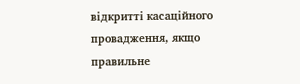відкритті касаційного провадження, якщо правильне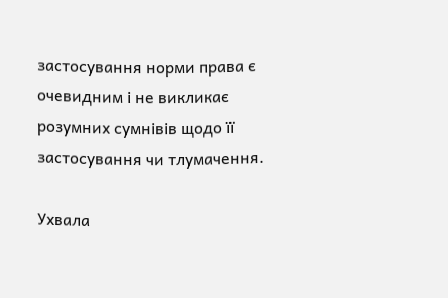застосування норми права є очевидним і не викликає розумних сумнівів щодо її застосування чи тлумачення.

Ухвала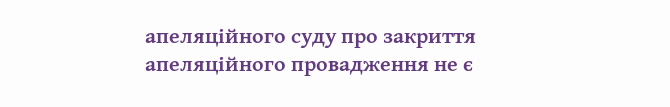апеляційного суду про закриття апеляційного провадження не є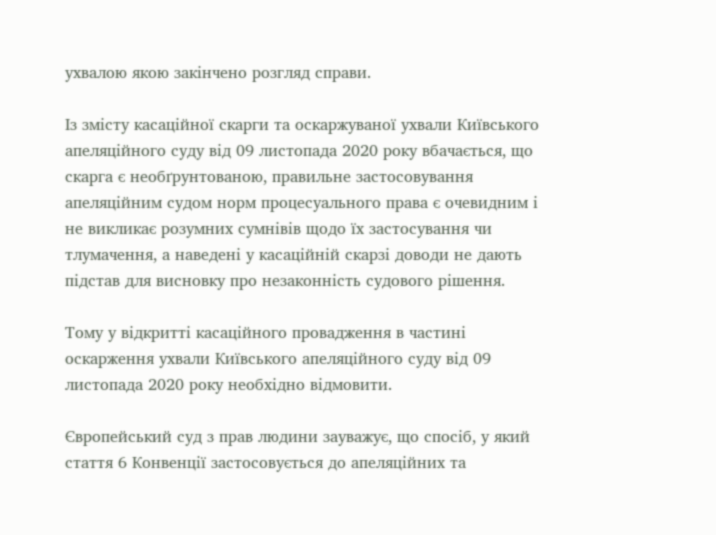ухвалою якою закінчено розгляд справи.

Із змісту касаційної скарги та оскаржуваної ухвали Київського апеляційного суду від 09 листопада 2020 року вбачається, що скарга є необґрунтованою, правильне застосовування апеляційним судом норм процесуального права є очевидним і не викликає розумних сумнівів щодо їх застосування чи тлумачення, а наведені у касаційній скарзі доводи не дають підстав для висновку про незаконність судового рішення.

Тому у відкритті касаційного провадження в частині оскарження ухвали Київського апеляційного суду від 09 листопада 2020 року необхідно відмовити.

Європейський суд з прав людини зауважує, що спосіб, у який стаття 6 Конвенції застосовується до апеляційних та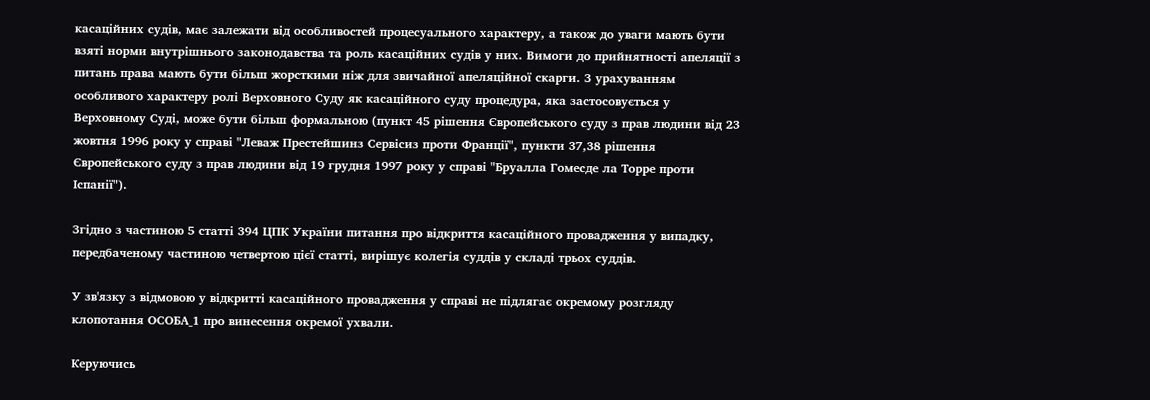касаційних судів, має залежати від особливостей процесуального характеру, а також до уваги мають бути взяті норми внутрішнього законодавства та роль касаційних судів у них. Вимоги до прийнятності апеляції з питань права мають бути більш жорсткими ніж для звичайної апеляційної скарги. З урахуванням особливого характеру ролі Верховного Суду як касаційного суду процедура, яка застосовується у Верховному Суді, може бути більш формальною (пункт 45 рішення Європейського суду з прав людини від 23 жовтня 1996 року у справі "Леваж Престейшинз Сервісиз проти Франції", пункти 37,38 рішення Європейського суду з прав людини від 19 грудня 1997 року у справі "Бруалла Гомесде ла Торре проти Іспанії").

Згідно з частиною 5 статті 394 ЦПК України питання про відкриття касаційного провадження у випадку, передбаченому частиною четвертою цієї статті, вирішує колегія суддів у складі трьох суддів.

У зв'язку з відмовою у відкритті касаційного провадження у справі не підлягає окремому розгляду клопотання ОСОБА_1 про винесення окремої ухвали.

Керуючись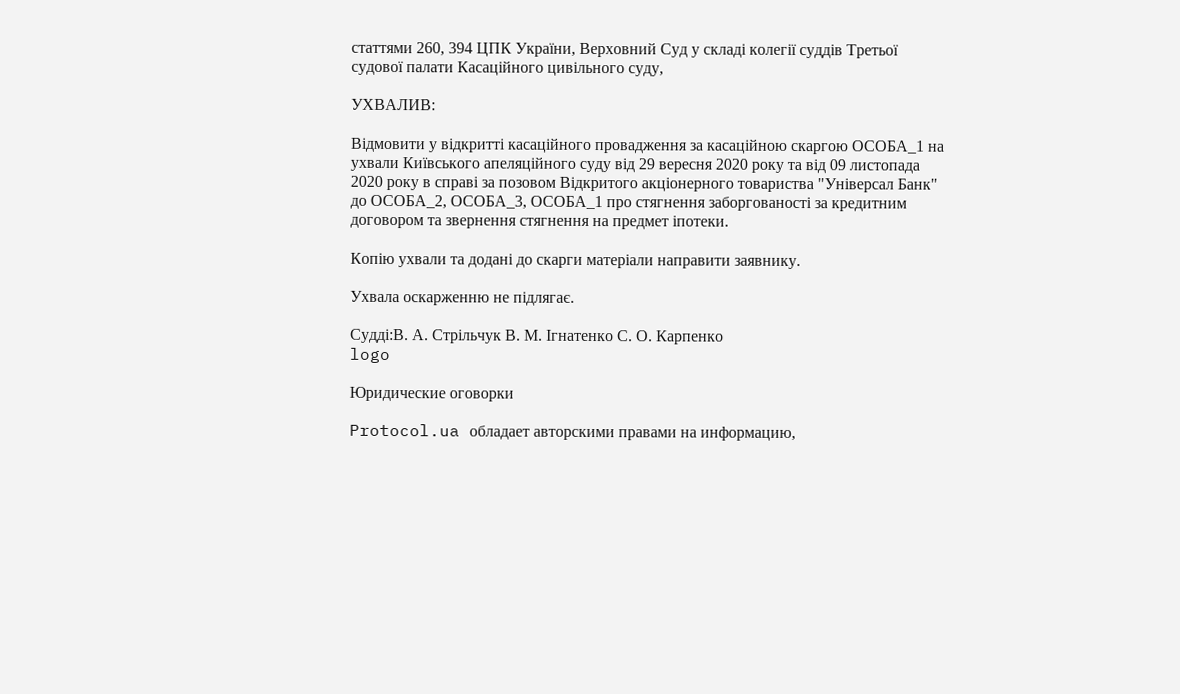статтями 260, 394 ЦПК України, Верховний Суд у складі колегії суддів Третьої судової палати Касаційного цивільного суду,

УХВАЛИВ:

Відмовити у відкритті касаційного провадження за касаційною скаргою ОСОБА_1 на ухвали Київського апеляційного суду від 29 вересня 2020 року та від 09 листопада 2020 року в справі за позовом Відкритого акціонерного товариства "Універсал Банк" до ОСОБА_2, ОСОБА_3, ОСОБА_1 про стягнення заборгованості за кредитним договором та звернення стягнення на предмет іпотеки.

Копію ухвали та додані до скарги матеріали направити заявнику.

Ухвала оскарженню не підлягає.

Судді:В. А. Стрільчук В. М. Ігнатенко С. О. Карпенко
logo

Юридические оговорки

Protocol.ua обладает авторскими правами на информацию,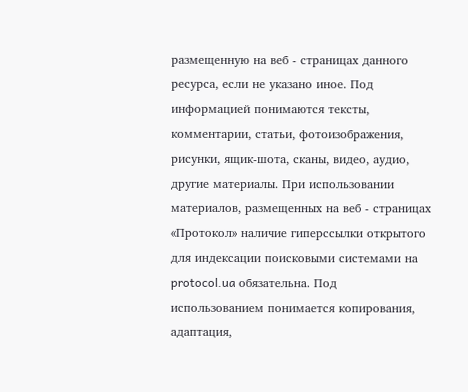размещенную на веб - страницах данного ресурса, если не указано иное. Под информацией понимаются тексты, комментарии, статьи, фотоизображения, рисунки, ящик-шота, сканы, видео, аудио, другие материалы. При использовании материалов, размещенных на веб - страницах «Протокол» наличие гиперссылки открытого для индексации поисковыми системами на protocol.ua обязательна. Под использованием понимается копирования, адаптация,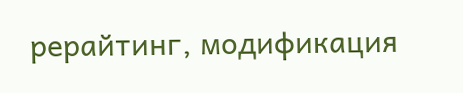рерайтинг, модификация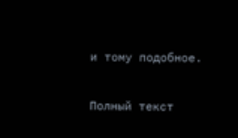и тому подобное.

Полный текст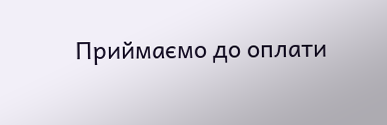Приймаємо до оплати